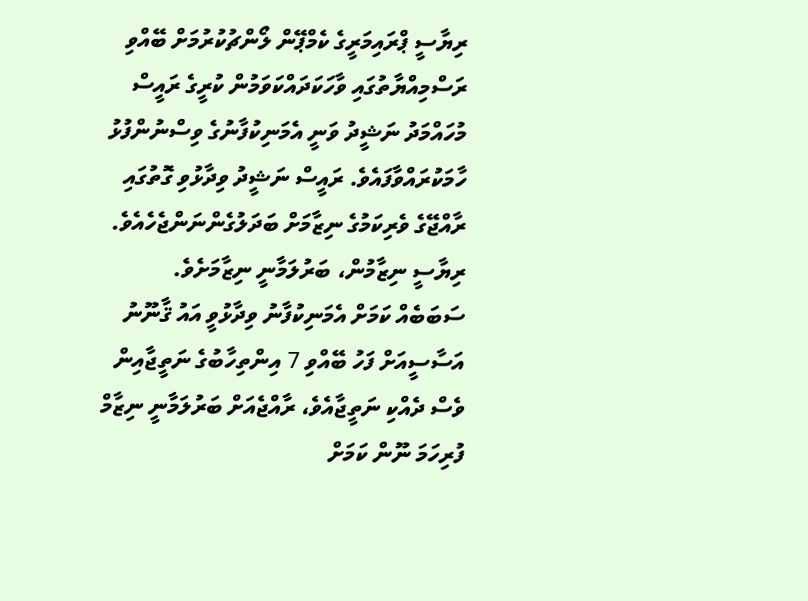ރިޔާސީ ޕްރައިމަރީގެ ކެމްޕޭން ލޯންޗުކުރުމަށް ބޭއްވި ރަސްމިއްޔާތުގައި ވާހަކަދައްކަވަމުން ކުރީގެ ރައީސް މުހައްމަދު ނަޝީދު ވަނީ އެމަނިކުފާނުގެ ވިސްނުންފުޅު ހާމަކުރައްވާފައެވެ. ރައީސް ނަޝީދު ވިދާޅުވި ގޮތުގައި ރާއްޖޭގެ ވެރިކަމުގެ ނިޒާމަށް ބަދަލުގެންނަންޖެހެއެވެ. ރިޔާސީ ނިޒާމުން، ބަރުލަމާނީ ނިޒާމަށެވެ.
ސަބަބެއް ކަމަށް އެމަނިކުފާނު ވިދާޅުވީ އައު ޤާނޫނު އަސާސީއަށް ފަހު ބޭއްވި 7 އިންތިހާބުގެ ނަތީޖާއިން ވެސް ދެއްކި ނަތީޖާއެވެ، ރާއްޖެއަށް ބަރުލަމާނީ ނިޒާމް ފުރިހަމަ ނޫން ކަމަށް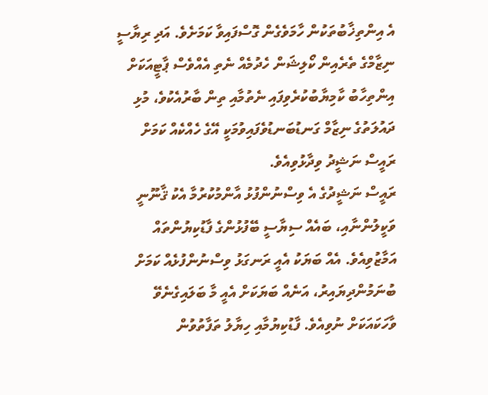އެ އިންތިޚާބުތަކުން ހާމަވެގެން ގޮސްފައިވާ ކަމަށެވެ. އަދި ރިޔާސީ ނިޒާމްގެ ތެރެއިން ކޯލިޝަން ހެދުމެއް ނެތި އެއްވެސް ޕާޓީއަކަށް އިންތިހާބު ކާމިޔާބުކުރެވިފައި ނެތުމާއި ތިން ބާރުއެކުވެ، މުޅި ދައުލަތުގެ ނިޒާމް ގަނޑުބަނޑުވެފައިވުމަކީ އޭގެ ހެއްކެއް ކަމަށް ރައީސް ނަޝީދު ވިދާޅުވިއެވެ.
ރައީސް ނަޝީދުގެ އެ ވިސްނުންފުޅު އާންމުކުރުމާ އެކު ޤާނޫނީ ވަކީލުންނާއި، ބައެއް ސިޔާސީ ބޭފުޅުންގެ ފާޑުކިޔުންތައް އަމާޒުވިއެވެ. އެއް ބަޔަކު އެއީ ރަނގަޅު ވިސްނުންފުޅެއް ކަމަށް ބުނަމުންދިޔައިރު، އަނެއް ބަޔަކަށް އެއީ މާ ބަލައިގެނެވޭ ވާހަކައަކަށް ނުވިއެވެ. ފާޑުކިޔުމާއި ހިޔާލު ތަފާތުވުން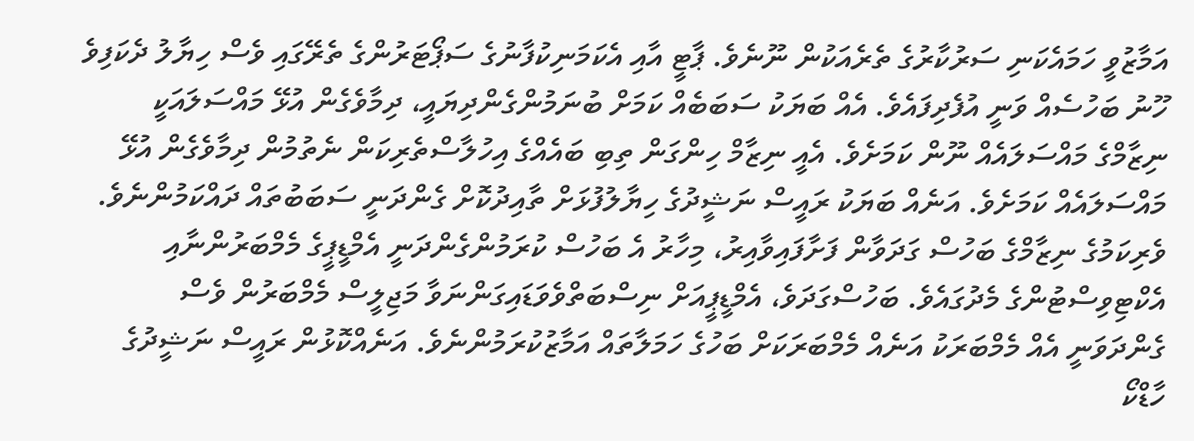އަމާޒުވީ ހަމައެކަނި ސަރުކާރުގެ ތެރެއަކުން ނޫނެވެ. ޕާޓީ އާއި އެކަމަނިކުފާނުގެ ސަޕޯޓަރުންގެ ތެރޭގައި ވެސް ހިޔާލު ދެކަފިވެ ހޫނު ބަހުސެއް ވަނީ އުފެދިފައެވެ. އެއް ބަޔަކު ސަބަބެއް ކަމަށް ބުނަމުންގެންދިޔައީ، ދިމާވެގެން އުޅޭ މައްސަލައަކީ ނިޒާމްގެ މައްސަލައެއް ނޫން ކަމަށެވެ. އެއީ ނިޒާމް ހިންގަން ތިބި ބައެއްގެ އިހުލާސްތެރިކަން ނެތުމުން ދިމާވެގެން އުޅޭ މައްސަލައެއް ކަމަށެވެ. އަނެއް ބަޔަކު ރައީސް ނަޝީދުގެ ހިޔާލުފުޅަށް ތާއިދުކޮށް ގެންދަނީ ސަބަބުތައް ދައްކަމުންނެވެ.
ވެރިކަމުގެ ނިޒާމްގެ ބަހުސް ގަދަވާން ފަށާފައިވާއިރު، މިހާރު އެ ބަހުސް ކުރަމުންގެންދަނީ އެމްޑީޕީގެ މެމްބަރުންނާއި އެކްޓިވިސްޓުންގެ މެދުގައެވެ. ބަހުސްގަދަވެ، އެމްޑީޕީއަށް ނިސްބަތްވެވަޑައިގަންނަވާ މަޖިލީސް މެމްބަރުން ވެސް ގެންދަވަނީ އެއް މެމްބަރަކު އަނެއް މެމްބަރަކަށް ބަހުގެ ހަމަލާތައް އަމާޒުކުރަމުންނެވެ. އަނެއްކޮޅުން ރައީސް ނަޝީދުގެ ހާޑްކޯ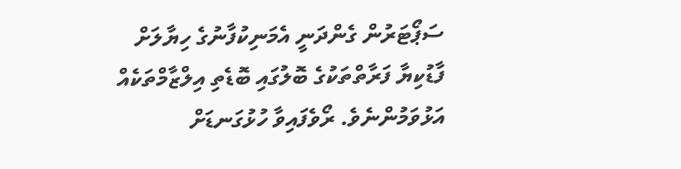ސަޕޯޓަރުން ގެންދަނީ އެމަނިކުފާނުގެ ހިޔާލަށް ފާޑުކިޔާ ފަރާތްތަކުގެ ބޮލުގައި ބޮޑެތި އިލްޒާމްތަކެއް އަޅުވަމުންނެވެ. ރޯވެފައިވާ ހުޅުގަނޑަށް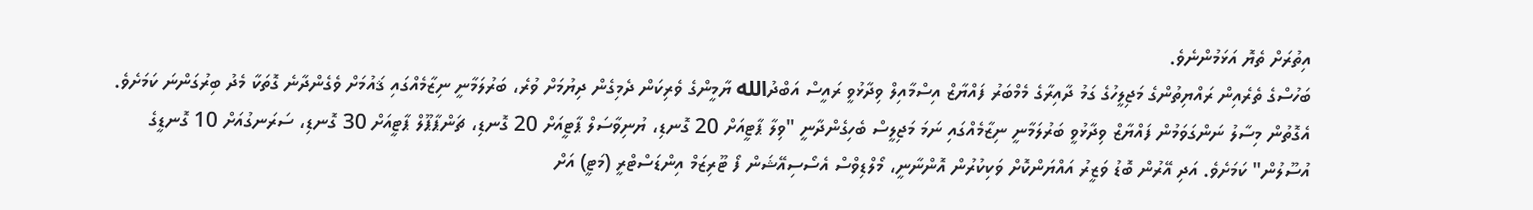އިތުރަށް ތެޔޮ އަޅަމުންނެވެ.
ބަހުސްގެ ތެރެއިން ރައްޔިތުންގެ މަޖިލީހުގެ ގަމު ދާއިރާގެ މެމްބަރު ފައްޔާޒް އިސްމާއިލް ވިދާޅުވީ ރައީސް އަބްދުالله ޔާމީންގެ ވެރިކަން ދެމިގެން ދިޔުމަށް ވުރެ، ބަރުލަމާނީ ނިޒާމެއްގައި ޤައުމަށް ވެގެންދާނެ ގޮތަކާ މެދު ބިރުގަންނަ ކަމަށެވެ. އެގޮތުން މިސާލު ނަންގަވަމުން ފައްޔާޒް ވިދާޅުވީ ބަރުލަމާނީ ނިޒާމެއްގައި ނަމަ މަޖިލީސް ބެހިގެންދާނީ "ވިލާ ޕާޓީއަށް 20 ގޮނޑި، ޔުނިވާސަލް ޕާޓީއަށް 20 ގޮނޑި، ޗަންޕާޕޫލް ޕާޓީއަށް 30 ގޮނޑި، ސަރަނގުއަށް 10 ގޮނޑީގެ އުސޫލުން" ކަމަށެވެ. އަދި އޭރުން ބޮޑު ވަޒީރު އައްޔަންކޮށް ވަކިކުރުން އޮންނާނީ، މޯލްޑިވްސް އެސޯސިއޭޝަން ފޯ ޓޫރިޒަމް އިންޑަސްޓްރީ (މަޓީ) އަށް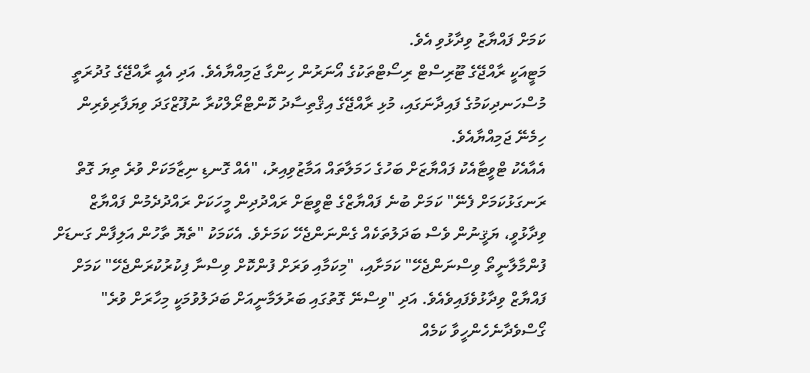ކަމަށް ފައްޔާޒު ވިދާޅުވި އެވެ.
މަޓީއަކީ ރާއްޖޭގެ ޓޫރިސްޓް ރިސޯޓްތަކުގެ އޯނަރުން ހިންގާ ޖަމިއްޔާއެވެ. އަދި އެއީ ރާއްޖޭގެ ގުދުރަތީ މުސްހަނދިކަމުގެ ފައިދާނަގައި، މުޅި ރާއްޖޭގެ އިޤްތިސާދު ކޮންޓްރޯލްކުރާ ނުފޫޒްގަދަ ވިޔަފާރިވެރިން ހިމެނޭ ޖަމިއްޔާއެވެ.
އެއާއެކު ޓްވީޓާއެކު ފައްޔާޒަށް ބަހުގެ ހަމަލާތައް އަމާޒުވިއިރު، "އެއް ގޮނޑި ނިޒާމަކަށް ވުރެ ތިޔަ ގޮތް ރަނގަޅުކަމަށް ފެނޭ" ކަމަށް ބުނެ ފައްޔާޒްގެ ޓްވީޓަށް ރައްދުދިން މީހަކަށް ރައްދުދެމުން ފައްޔާޒް ވިދާޅުވީ، ޔަޤީނުން ވެސް ބަދަލުތަކެއް ގެންނަންޖެހޭ ކަމަށެވެ. އެކަމަކު "ތެޔޮ ތާހުން އަލިފާން ގަނޑަށް ފުންމާލާނީތޯ ވިސްނަންޖެހޭ" ކަމަށާއި، "މިކަމާއި ވަރަށް ފުންކޮށް ވިސްނާ ފިކުރުކުރަންޖެހޭ" ކަމަށް ފައްޔާޒް ވިދާޅުވެފައިވެއެވެ. އަދި "ވިސްނޭ ގޮތުގައި ބަރުލަމާނީއަށް ބަދަލުވުމަކީ މިހާރަށް ވުރެ" ގޯސްވެދާނެހެންހީވާ ކަމެއް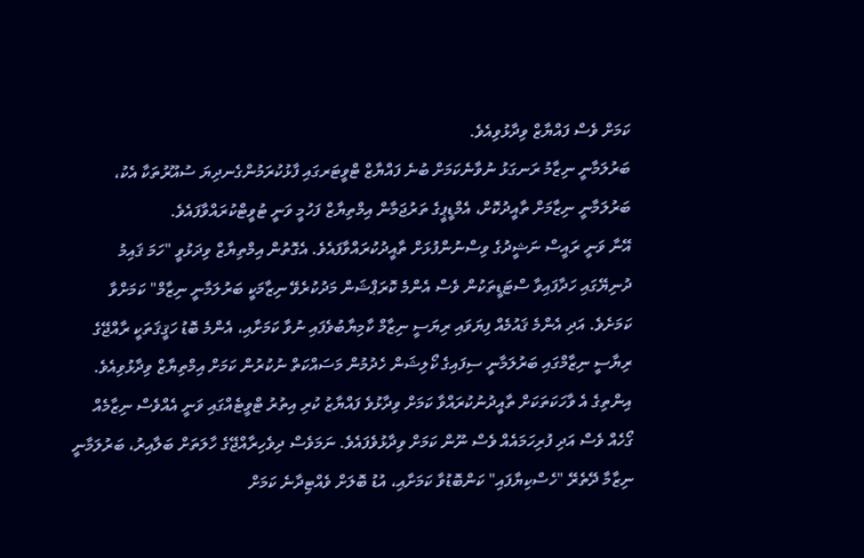ކަމަށް ވެސް ފައްޔާޒް ވިދާޅުވިއެވެ.
ބަރުލަމާނީ ނިޒާމު ރަނގަޅު ނުވާނެކަމަށް ބުނެ ފައްޔާޒް ޓްވީޓަރގައި ފާޅުކުރަމުންގެނދިޔަ ސުއޫރުތަކާ އެކު، ބަރުލަމާނީ ނިޒާމަށް ތާއީދުކޮށް، އެމްޑީޕީގެ ތަރުޖަމާން އިމްތިޔާޒް ފަހުމީ ވަނީ ޓުވީޓްކުރައްވާފައެވެ.
އޭނާ ވަނީ ރައީސް ނަޝީދުގެ ވިސްނުންފުޅަށް ތާއީދުކުރައްވާފައެވެ. އެގޮތުން އިމްތިޔާޒް ވިދަޅުވީ "ހަމަ ޤައިމު ދުނިޔޭގައި ހަދާފައިވާ ސްޓަޑީތަކުން ވެސް އެންމެ ކޮރަޕްޝަން މަދުކުރެވޭ ނިޒާމަކީ ބަރުލަމާނީ ނިޒާމް" ކަމަށްވާ ކަމަށެވެ. އަދި އެންމެ ޤައުމެއް ފިޔަވައި ރިޔަސީ ނިޒާމް ކާމިޔާބުވެފައި ނުވާ ކަމަށާއި، އެންމެ ބޮޑު ހަޤީޤަތަކީ ރާއްޖޭގެ ރިޔާސީ ނިޒާމްގައި ބަރުލަމާނީ ސިފައިގެ ކޯލިޝަން ހެދުމުން މަސައްކަތް ނުކުރުން ކަމަށް އިމްތިޔާޒް ވިދާޅުވިއެވެ.
އިންތިގެ އެ ވާހަކަތަކަށް ތާއީދުނުކުރައްވާ ކަމަށް ވިދާޅުވެ ފައްޔާޒު ކުރި އިތުރު ޓްވީޓެއްގައި ވަނީ އެއްވެސް ނިޒާމެއް ގޯހެއް ވެސް އަދި ފުރިހަމައެއް ވެސް ނޫން ކަމަށް ވިދާޅުވެފައެވެ. ނަމަވެސް ދިވެހިރާއްޖޭގެ ހާލަތަށް ބަލާއިރު، ބަރުލަމާނީ ނިޒާމާ ދޭތެރޭ "ހެސްކިޔާފައި" ކަންބޮޑުވާ ކަމަށާއި، އުޑު ބޮލަށް ވެއްޓިދާނެ ކަމަށް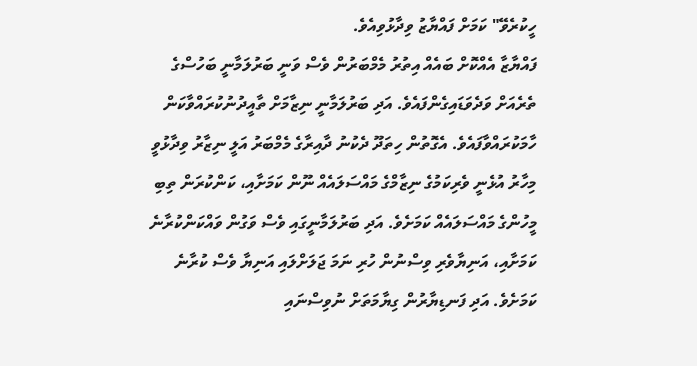ހީކުރެވޭ" ކަމަށް ފައްޔާޒު ވިދާޅުވިއެވެ.
ފައްޔާޒާ އެއްކޮށް ބައެއް އިތުރު މެމްބަރުން ވެސް ވަނީ ބަރުލަމާނީ ބަހުސްގެ ތެރެއަށް ވަދެވަޑައިގެންފައެވެ. އަދި ބަރުލަމާނީ ނިޒާމަށް ތާއީދުނުކުރައްވާކަން ހާމަކުރައްވާފައެވެ. އެގޮތުން ހިތަދޫ ދެކުނު ދާއިރާގެ މެމްބަރު އަލީ ނިޒާރު ވިދާޅުވީ މިހާރު އުޅެނީ ވެރިކަމުގެ ނިޒާމްގެ މައްސަލައެއް ނޫން ކަމަށާއި، ކަންކުރަން ތިބި މީހުންގެ މައްސަލައެއް ކަމަށެވެ. އަދި ބަރުލަމާނީގައި ވެސް ވަގުން ވައްކަންކުރާނެ ކަމަށާއި، އަނިޔާވެރި ވިސްނުން ހުރި ނަމަ ޖަލަށްލައި އަނިޔާ ވެސް ކުރާނެ ކަމަށެވެ. އަދި ފަނޑިޔާރުން ގިޔާމަތަށް ނުވިސްނައި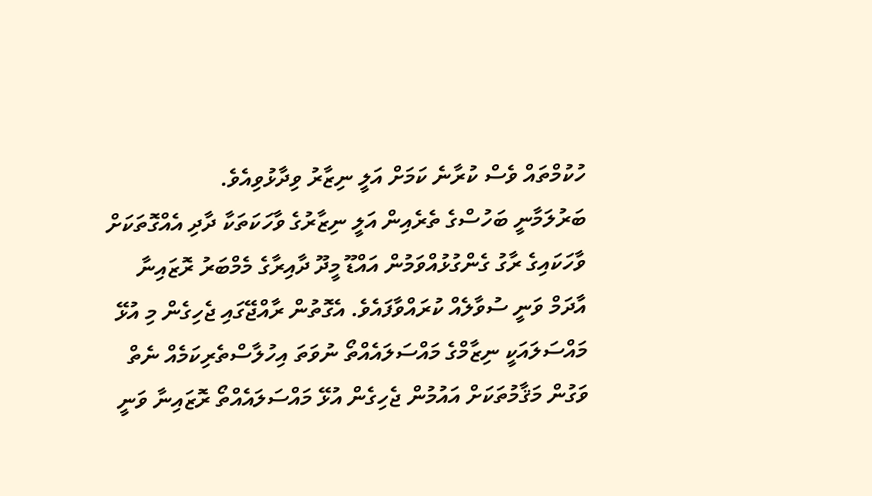ހުކުމްތައް ވެސް ކުރާނެ ކަމަށް އަލީ ނިޒާރު ވިދާޅުވިއެވެ.
ބަރުލަމާނީ ބަހުސްގެ ތެރެއިން އަލީ ނިޒާރުގެ ވާހަކަތަކާ ދާދި އެއްގޮތަކަށް ވާހަކައިގެ ރާގު ގެންގުޅުއްވަމުން އައްޑޫ މީދޫ ދާއިރާގެ މެމްބަރު ރޮޒައިނާ އާދަމް ވަނީ ސުވާލެއް ކުރައްވާފައެވެ. އެގޮތުން ރާއްޖޭގައި ޖެހިގެން މި އުޅޭ މައްސަލައަކީ ނިޒާމްގެ މައްސަލައެއްތޯ ނުވަތަ އިހުލާސްތެރިކަމެއް ނެތް ވަގުން މަޤާމުތަކަށް އައުމުން ޖެހިގެން އުޅޭ މައްސަލައެއްތޯ ރޮޒައިނާ ވަނީ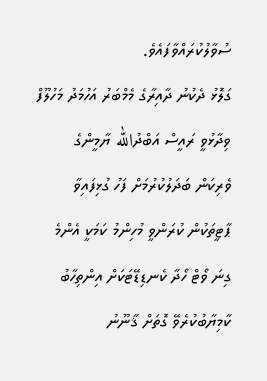ސުވާލުކުރައްވާފައެވެ.
ގަލޮޅު ދެކުނު ދާއިރާގެ މެމްބަރު އަހުމަދު މަހުލޫފް ވިދާޅުވީ ރައީސް އަބްދުالله ޔާމީންގެ ވެރިކަން ބަދަލުކުރުމަށް ފަހު ގުޅިފައިވާ ޕާޓީތަކުން ކުރަންވީ މުހިންމު ކަމަކީ އެންމެ ގިނަ ވޯޓް ހޯދާ ކެނޑިޑޭޓަކަށް އިންތިހާބު ކާމިޔާބުކުރެވޭ ގޮތަށް ޤާނޫނު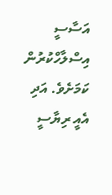އަސާސީ އިސްލާހްކުރުން ކަމަށެވެ. އަދި އެއީ ރިޔާސީ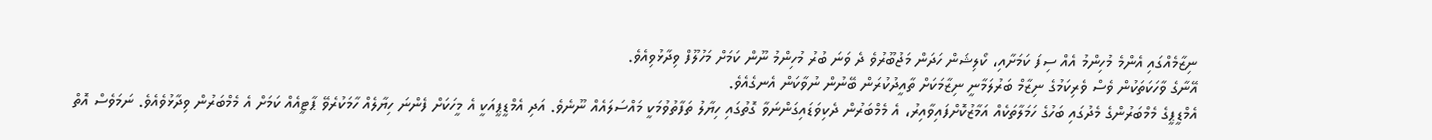ނިޒާމެއްގައި އެންމެ މުހިންމު އެއް ސިފަ ކަމަށާއި، ކޯލިޝަން ހަދަން މަޖުބޫރުވެ ދެ ވަނަ ބުރު މުހިންމު ނޫން ކަމަށް މަހުލޫފް ވިދާޅުވިއެވެ.
އޭނާގެ ވާހަކަތަކުން ވެސް ވެރިކަމުގެ ނިޒާމް ބަރުލަމާނީ ނިޒާމަކަށް ތާއީދުކުރަން ބޭނުން ނުވާކަން އެނގެއެވެ.
އެމްޑީޕީގެ މެމްބަރުންގެ މެދުގައި ބަހުގެ ހަމަލާތަކެއް އަމާޒުކޮށްފައިވާއިރު، އެ މެމްބަރުން ދެކިވަޑައިގަންނަވާ ގޮތުގައި ހިޔާލު ތަފާތުވުމަކީ މައްސަލައެއް ނޫނެވެ. އަދި އެމްޑީޕީއަކީ އެ މީހަކަށް ފެންނަ ހިޔާލެއް ހާމަކުރެވޭ ޕާޓީއެއް ކަމަށް އެ މެމްބަރުން ވިދާޅުވެއެވެ. ނަމަވެސް އޮތް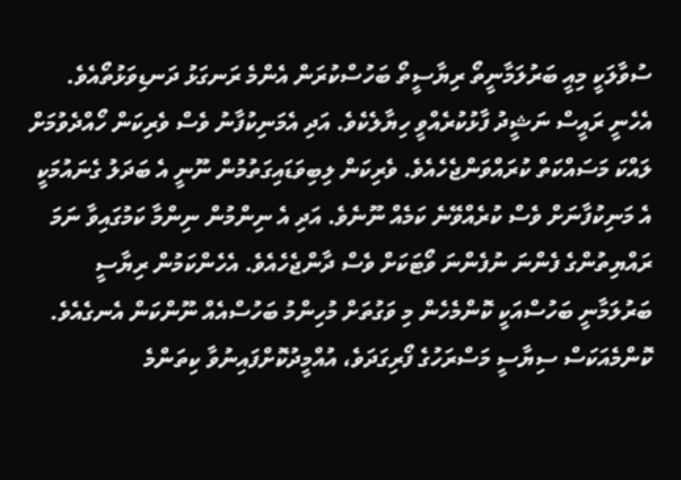ސުވާލަކީ މިއީ ބަރުލަމާނީތޯ ރިޔާސީތޯ ބަހުސްކުރަން އެންމެ ރަނގަޅު ދަނޑިވަޅުތޯއެވެ.
އެހެނީ ރައީސް ނަޝީދު ފާޅުކުރެއްވީ ހިޔާލެކެވެ. އަދި އެމަނިކުފާނު ވެސް ވެރިކަން ހޯއްދެވުމަށް ލައްކަ މަސައްކަތް ކުރައްވަންޖެހެއެވެ. ވެރިކަން ލިބިވަޑައިގަތުމުން ނޫނީ އެ ބަދަލު ގެނައުމަކީ އެ މަނިކުފާނަށް ވެސް ކުރެއްވޭނެ ކަމެއް ނޫނެވެ. އަދި އެ ނިންމުން ނިންމާ ކަމުގައިވާ ނަމަ ރައްޔިތުންގެ ފެންނަ ނުފެންނަ ވޯޓަކަށް ވެސް ދާންޖެހެއެވެ. އެހެންކަމުން ރިޔާސީ ބަރުލަމާނީ ބަހުސްއަކީ ކޮންމެހެން މި ވަގުތަށް މުހިންމު ބަހުސްއެއް ނޫންކަން އެނގެއެވެ.
ކޮންމެއަކަސް ސިޔާސީ މަސްރަހުގެ ފޯރިގަދަވެ، އުއްމީދުކޮށްފައިނުވާ ކިތަންމެ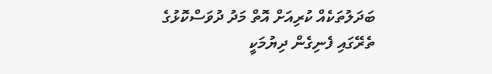ބަދަލުތަކެއް ކުރިއަށް އޮތް މަދު ދުވަސްކޮޅުގެ ތެރޭގައި ފެނިގެން ދިޔުމަކީ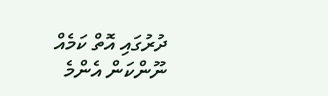ދުރުގައި އޮތް ކަމެއް ނޫންކަން އެންމެ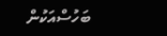ބަހުސްއަކުން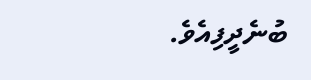ބުނެދީފިއެވެ.